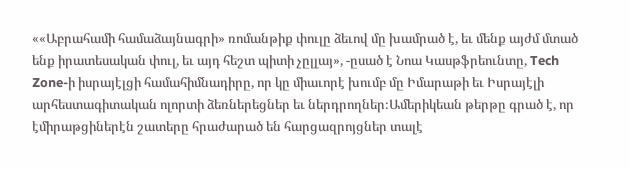««Աբրահամի համաձայնագրի» ռոմանթիք փուլը ձեւով մը խամրած է, եւ մենք այժմ մտած ենք իրատեսական փուլ, եւ այդ հեշտ պիտի չըլլայ», -ըսած է Նոա Կասթֆրեունտը, Tech Zone-ի իսրայէլցի համահիմնադիրը, որ կը միաւորէ խումբ մը Իմարաթի եւ Իսրայէլի արհեստագիտական ոլորտի ձեռներեցներ եւ ներդրողներ։Ամերիկեան թերթը գրած է, որ էմիրաթցիներէն շատերը հրաժարած են հարցազրոյցներ տալէ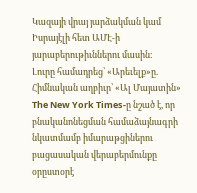Կազայի վրայ յարձակման կամ Իսրայէլի հետ ԱՄԷ-ի յարաբերութիւններու մասին։
Լուրը համադրեց՝ «Արեւելք»ը. Հիմնական աղբիւր՝ «Ալ Մայատին»
The New York Times-ը նշած է, որ բնականոնեցման համաձայնագրի նկատմամբ իմարաթցիներու բացասական վերաբերմունքը օրըստօրէ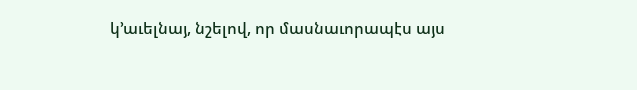կ՚աւելնայ, նշելով, որ մասնաւորապէս այս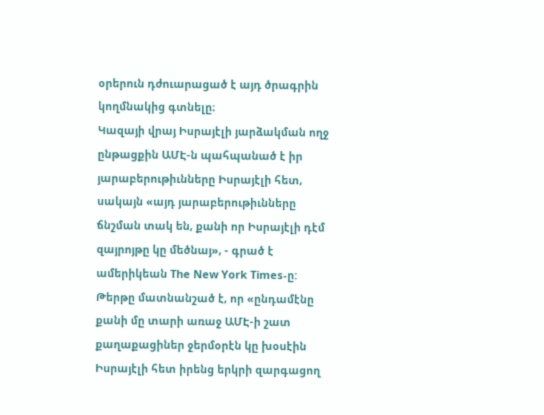օրերուն դժուարացած է այդ ծրագրին կողմնակից գտնելը։
Կազայի վրայ Իսրայէլի յարձակման ողջ ընթացքին ԱՄԷ-ն պահպանած է իր յարաբերութիւնները Իսրայէլի հետ, սակայն «այդ յարաբերութիւնները ճնշման տակ են, քանի որ Իսրայէլի դէմ զայրոյթը կը մեծնայ», - գրած է ամերիկեան The New York Times-ը:
Թերթը մատնանշած է, որ «ընդամէնը քանի մը տարի առաջ ԱՄԷ-ի շատ քաղաքացիներ ջերմօրէն կը խօսէին Իսրայէլի հետ իրենց երկրի զարգացող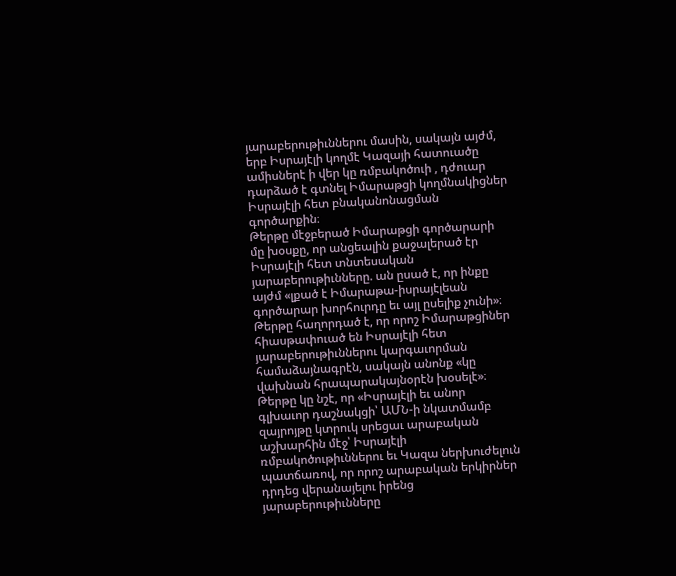յարաբերութիւններու մասին, սակայն այժմ, երբ Իսրայէլի կողմէ Կազայի հատուածը ամիսներէ ի վեր կը ռմբակոծուի , դժուար դարձած է գտնել Իմարաթցի կողմնակիցներ Իսրայէլի հետ բնականոնացման գործարքին։
Թերթը մէջբերած Իմարաթցի գործարարի մը խօսքը, որ անցեալին քաջալերած էր Իսրայէլի հետ տնտեսական յարաբերութիւնները. ան ըսած է, որ ինքը այժմ «լքած է Իմարաթա-իսրայէլեան գործարար խորհուրդը եւ այլ ըսելիք չունի»։
Թերթը հաղորդած է, որ որոշ Իմարաթցիներ հիասթափուած են Իսրայէլի հետ յարաբերութիւններու կարգաւորման համաձայնագրէն, սակայն անոնք «կը վախնան հրապարակայնօրէն խօսելէ»։
Թերթը կը նշէ, որ «Իսրայէլի եւ անոր գլխաւոր դաշնակցի՝ ԱՄՆ-ի նկատմամբ զայրոյթը կտրուկ սրեցաւ արաբական աշխարհին մէջ՝ Իսրայէլի ռմբակոծութիւններու եւ Կազա ներխուժելուն պատճառով, որ որոշ արաբական երկիրներ դրդեց վերանայելու իրենց յարաբերութիւնները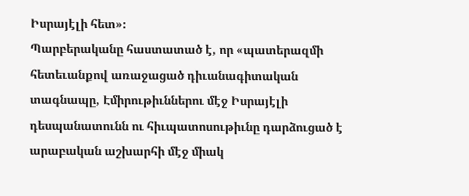Իսրայէլի հետ»։
Պարբերականը հաստատած է, որ «պատերազմի հետեւանքով առաջացած դիւանագիտական տագնապը, Էմիրութիւններու մէջ Իսրայէլի դեսպանատունն ու հիւպատոսութիւնը դարձուցած է արաբական աշխարհի մէջ միակ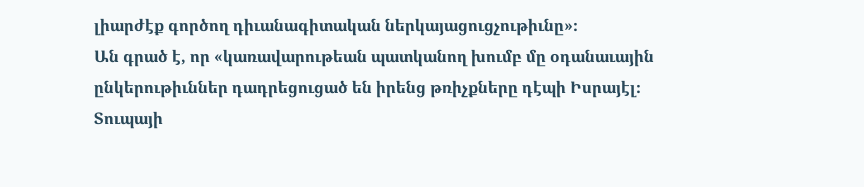լիարժէք գործող դիւանագիտական ներկայացուցչութիւնը»։
Ան գրած է, որ «կառավարութեան պատկանող խումբ մը օդանաւային ընկերութիւններ դադրեցուցած են իրենց թռիչքները դէպի Իսրայէլ։
Տուպայի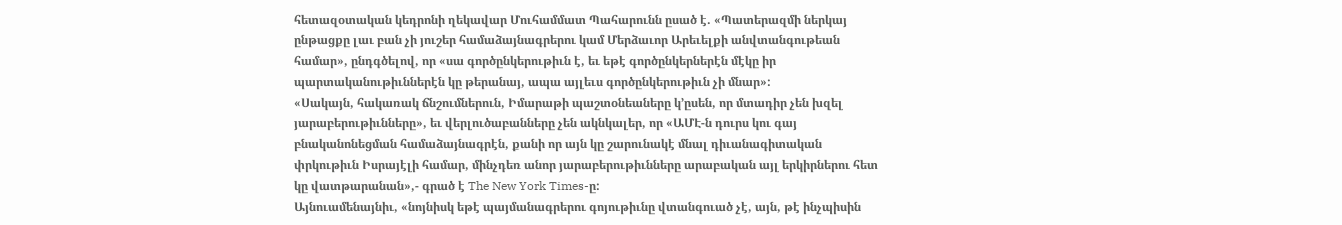հետազօտական կեդրոնի ղեկավար Մուհամմատ Պահարունն ըսած է. «Պատերազմի ներկայ ընթացքը լաւ բան չի յուշեր համաձայնագրերու կամ Մերձաւոր Արեւելքի անվտանգութեան համար», ընդգծելով, որ «սա գործընկերութիւն է, եւ եթէ գործընկերներէն մէկը իր պարտականութիւններէն կը թերանայ, ապա այլեւս գործընկերութիւն չի մնար»:
«Սակայն, հակառակ ճնշումներուն, Իմարաթի պաշտօնեաները կ՚ըսեն, որ մտադիր չեն խզել յարաբերութիւնները», եւ վերլուծաբանները չեն ակնկալեր, որ «ԱՄԷ-ն դուրս կու գայ բնականոնեցման համաձայնագրէն, քանի որ այն կը շարունակէ մնալ դիւանագիտական փրկութիւն Իսրայէլի համար, մինչդեռ անոր յարաբերութիւնները արաբական այլ երկիրներու հետ կը վատթարանան»,- գրած է The New York Times-ը:
Այնուամենայնիւ, «նոյնիսկ եթէ պայմանագրերու գոյութիւնը վտանգուած չէ, այն, թէ ինչպիսին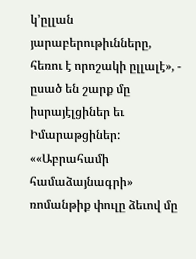կ՚ըլլան յարաբերութիւնները, հեռու է որոշակի ըլլալէ», - ըսած են շարք մը իսրայէլցիներ եւ Իմարաթցիներ:
««Աբրահամի համաձայնագրի» ռոմանթիք փուլը ձեւով մը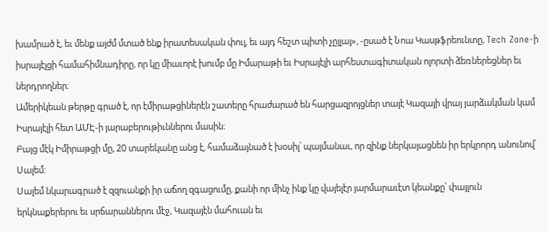խամրած է, եւ մենք այժմ մտած ենք իրատեսական փուլ, եւ այդ հեշտ պիտի չըլլայ», -ըսած է Նոա Կասթֆրեունտը, Tech Zone-ի իսրայէլցի համահիմնադիրը, որ կը միաւորէ խումբ մը Իմարաթի եւ Իսրայէլի արհեստագիտական ոլորտի ձեռներեցներ եւ ներդրողներ։
Ամերիկեան թերթը գրած է, որ էմիրաթցիներէն շատերը հրաժարած են հարցազրոյցներ տալէ Կազայի վրայ յարձակման կամ Իսրայէլի հետ ԱՄԷ-ի յարաբերութիւններու մասին։
Բայց մէկ Իմիրաթցի մը, 20 տարեկանը անց է, համաձայնած է խօսիլ՝ պայմանաւ, որ զինք ներկայացնեն իր երկրորդ անունով՝ Սալեմ:
Սալեմ նկարագրած է զզուանքի իր աճող զգացումը, քանի որ մինչ ինք կը վայելէր յարմարաւէտ կեանքը՝ փայլուն երկնաքերերու եւ սրճարաններու մէջ, Կազայէն մահուան եւ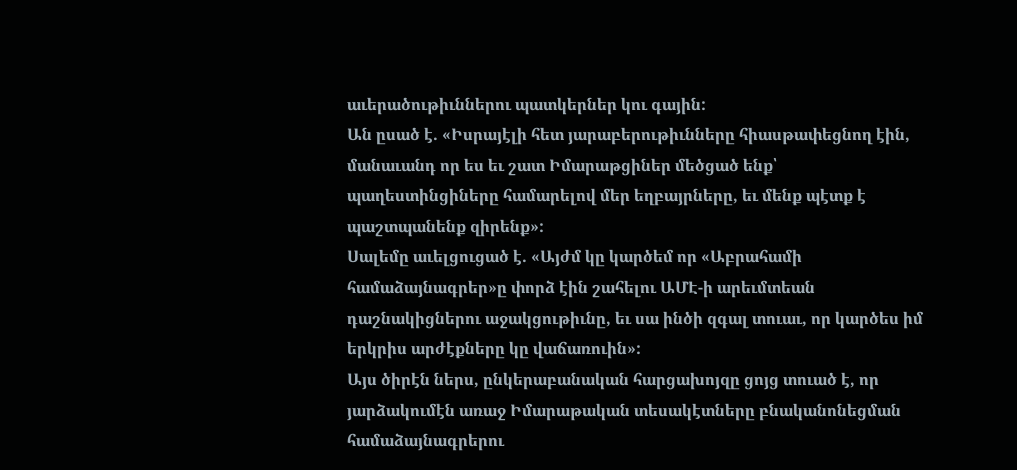աւերածութիւններու պատկերներ կու գային:
Ան ըսած է. «Իսրայէլի հետ յարաբերութիւնները հիասթափեցնող էին, մանաւանդ որ ես եւ շատ Իմարաթցիներ մեծցած ենք՝ պաղեստինցիները համարելով մեր եղբայրները, եւ մենք պէտք է պաշտպանենք զիրենք»:
Սալեմը աւելցուցած է. «Այժմ կը կարծեմ որ «Աբրահամի համաձայնագրեր»ը փորձ էին շահելու ԱՄԷ-ի արեւմտեան դաշնակիցներու աջակցութիւնը, եւ սա ինծի զգալ տուաւ, որ կարծես իմ երկրիս արժէքները կը վաճառուին»:
Այս ծիրէն ներս, ընկերաբանական հարցախոյզը ցոյց տուած է, որ յարձակումէն առաջ Իմարաթական տեսակէտները բնականոնեցման համաձայնագրերու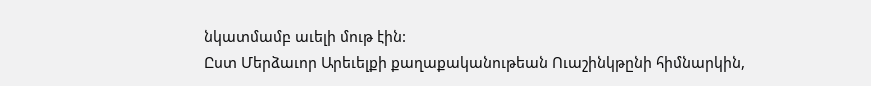նկատմամբ աւելի մութ էին:
Ըստ Մերձաւոր Արեւելքի քաղաքականութեան Ուաշինկթընի հիմնարկին,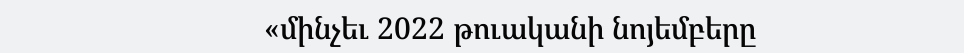«մինչեւ 2022 թուականի նոյեմբերը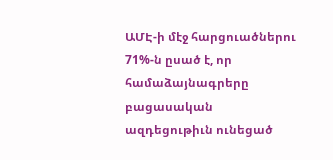ԱՄԷ-ի մէջ հարցուածներու 71%-ն ըսած է, որ համաձայնագրերը բացասական ազդեցութիւն ունեցած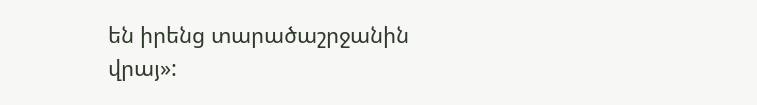են իրենց տարածաշրջանին վրայ»: